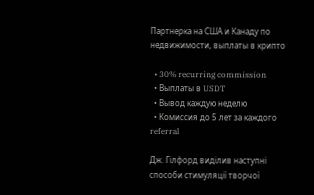Партнерка на США и Канаду по недвижимости, выплаты в крипто

  • 30% recurring commission
  • Выплаты в USDT
  • Вывод каждую неделю
  • Комиссия до 5 лет за каждого referral

Дж. Гілфорд виділив наступні способи стимуляції творчої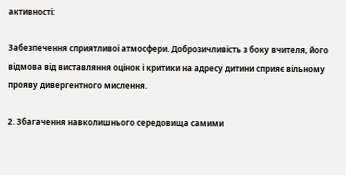активності:

Забезпечення сприятливої атмосфери. Доброзичливість з боку вчителя, його відмова від виставляння оцінок і критики на адресу дитини сприяє вільному прояву дивергентного мислення.

2. Збагачення навколишнього середовища самими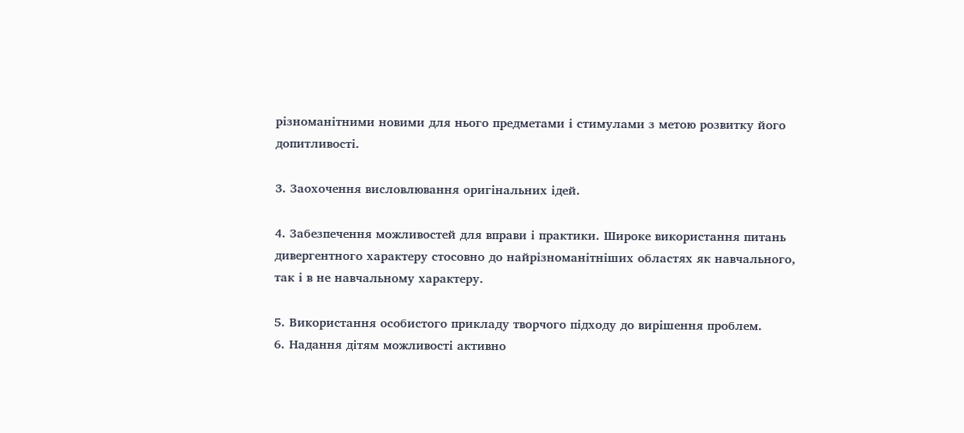різноманітними новими для нього предметами і стимулами з метою розвитку його допитливості.

3. Заохочення висловлювання оригінальних ідей.

4. Забезпечення можливостей для вправи і практики. Широке використання питань дивергентного характеру стосовно до найрізноманітніших областях як навчального, так і в не навчальному характеру.

5. Використання особистого прикладу творчого підходу до вирішення проблем.
6. Надання дітям можливості активно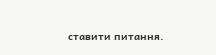ставити питання.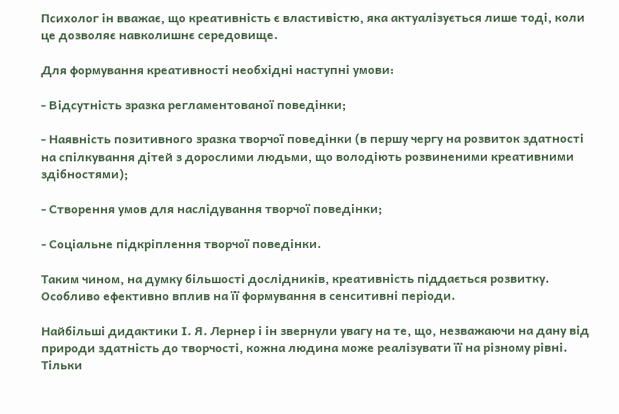Психолог ін вважає, що креативність є властивістю, яка актуалізується лише тоді, коли це дозволяє навколишнє середовище.

Для формування креативності необхідні наступні умови:

- Відсутність зразка регламентованої поведінки;

- Наявність позитивного зразка творчої поведінки (в першу чергу на розвиток здатності на спілкування дітей з дорослими людьми, що володіють розвиненими креативними здібностями);

- Створення умов для наслідування творчої поведінки;

- Соціальне підкріплення творчої поведінки.

Таким чином, на думку більшості дослідників, креативність піддається розвитку. Особливо ефективно вплив на її формування в сенситивні періоди.

Найбільші дидактики І. Я. Лернер і ін звернули увагу на те, що, незважаючи на дану від природи здатність до творчості, кожна людина може реалізувати її на різному рівні. Тільки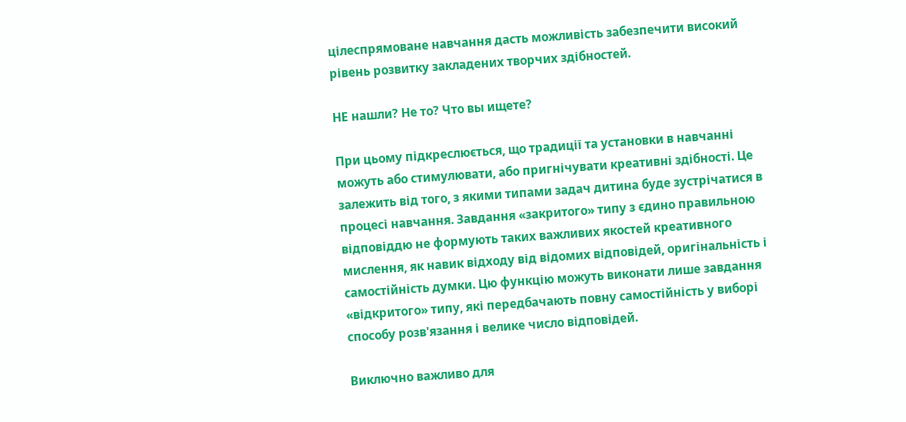цілеспрямоване навчання дасть можливість забезпечити високий рівень розвитку закладених творчих здібностей.

НЕ нашли? Не то? Что вы ищете?

При цьому підкреслюється, що традиції та установки в навчанні можуть або стимулювати, або пригнічувати креативні здібності. Це залежить від того, з якими типами задач дитина буде зустрічатися в процесі навчання. Завдання «закритого» типу з єдино правильною відповіддю не формують таких важливих якостей креативного мислення, як навик відходу від відомих відповідей, оригінальність і самостійність думки. Цю функцію можуть виконати лише завдання «відкритого» типу, які передбачають повну самостійність у виборі способу розв'язання і велике число відповідей.

Виключно важливо для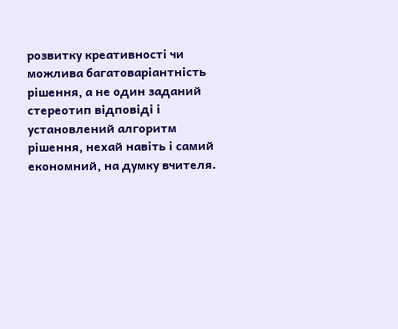розвитку креативності чи можлива багатоваріантність рішення, а не один заданий стереотип відповіді і установлений алгоритм рішення, нехай навіть і самий економний, на думку вчителя.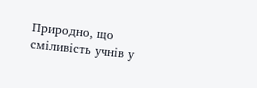Природно, що сміливість учнів у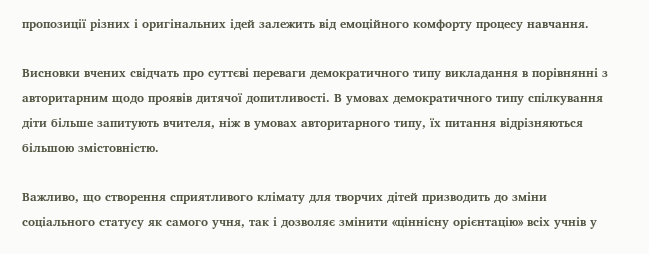пропозиції різних і оригінальних ідей залежить від емоційного комфорту процесу навчання.

Висновки вчених свідчать про суттєві переваги демократичного типу викладання в порівнянні з авторитарним щодо проявів дитячої допитливості. В умовах демократичного типу спілкування діти більше запитують вчителя, ніж в умовах авторитарного типу, їх питання відрізняються більшою змістовністю.

Важливо, що створення сприятливого клімату для творчих дітей призводить до зміни соціального статусу як самого учня, так і дозволяє змінити «ціннісну орієнтацію» всіх учнів у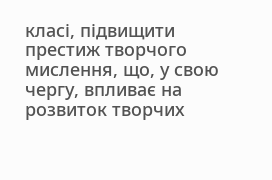класі, підвищити престиж творчого мислення, що, у свою чергу, впливає на розвиток творчих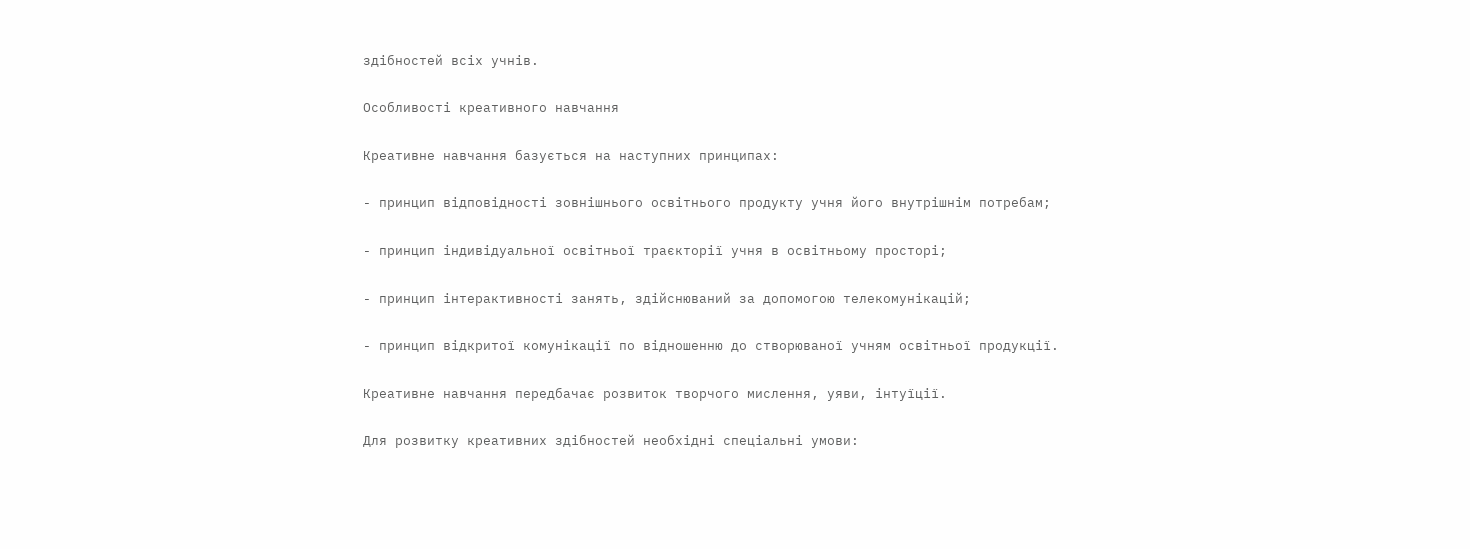здібностей всіх учнів.

Особливості креативного навчання

Креативне навчання базується на наступних принципах:

- принцип відповідності зовнішнього освітнього продукту учня його внутрішнім потребам;

- принцип індивідуальної освітньої траєкторії учня в освітньому просторі;

- принцип інтерактивності занять, здійснюваний за допомогою телекомунікацій;

- принцип відкритої комунікації по відношенню до створюваної учням освітньої продукції.

Креативне навчання передбачає розвиток творчого мислення, уяви, інтуїції.

Для розвитку креативних здібностей необхідні спеціальні умови: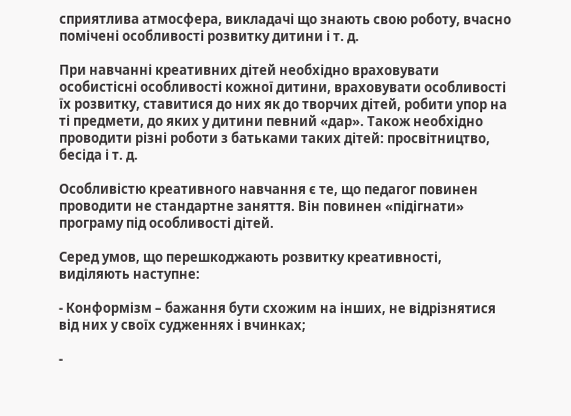сприятлива атмосфера, викладачі що знають свою роботу, вчасно помічені особливості розвитку дитини і т. д.

При навчанні креативних дітей необхідно враховувати особистісні особливості кожної дитини, враховувати особливості їх розвитку, ставитися до них як до творчих дітей, робити упор на ті предмети, до яких у дитини певний «дар». Також необхідно проводити різні роботи з батьками таких дітей: просвітництво, бесіда і т. д.

Особливістю креативного навчання є те, що педагог повинен проводити не стандартне заняття. Він повинен «підігнати» програму під особливості дітей.

Серед умов, що перешкоджають розвитку креативності, виділяють наступне:

- Конформізм – бажання бути схожим на інших, не відрізнятися від них у своїх судженнях і вчинках;

-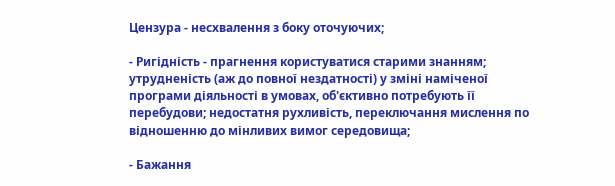Цензура - несхвалення з боку оточуючих;

- Ригідність - прагнення користуватися старими знанням; утрудненість (аж до повної нездатності) у зміні наміченої програми діяльності в умовах, об'єктивно потребують її перебудови; недостатня рухливість, переключання мислення по відношенню до мінливих вимог середовища;

- Бажання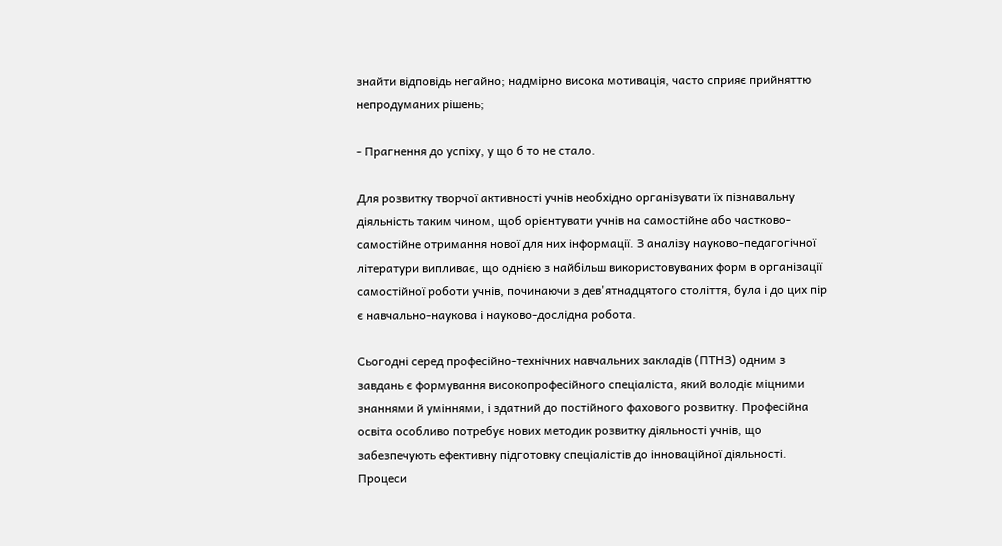знайти відповідь негайно; надмірно висока мотивація, часто сприяє прийняттю непродуманих рішень;

- Прагнення до успіху, у що б то не стало.

Для розвитку творчої активності учнів необхідно організувати їх пізнавальну діяльність таким чином, щоб орієнтувати учнів на самостійне або частково-самостійне отримання нової для них інформації. З аналізу науково-педагогічної літератури випливає, що однією з найбільш використовуваних форм в організації самостійної роботи учнів, починаючи з дев'ятнадцятого століття, була і до цих пір є навчально-наукова і науково-дослідна робота.

Сьогодні cеред професійно-технічних навчальних закладів (ПТНЗ) одним з завдань є формування високопрофесійного спеціаліста, який володіє міцними знаннями й уміннями, і здатний до постійного фахового розвитку. Професійна освіта особливо потребує нових методик розвитку діяльності учнів, що забезпечують ефективну підготовку спеціалістів до інноваційної діяльності. Процеси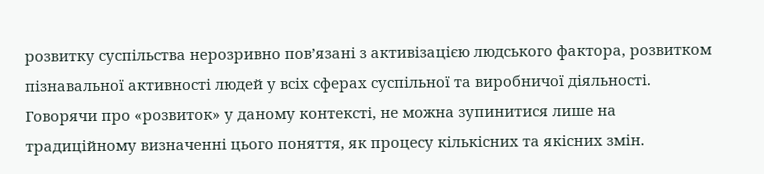розвитку суспільства нерозривно пов’язані з активізацією людського фактора, розвитком пізнавальної активності людей у всіх сферах суспільної та виробничої діяльності. Говорячи про «розвиток» у даному контексті, не можна зупинитися лише на традиційному визначенні цього поняття, як процесу кількісних та якісних змін.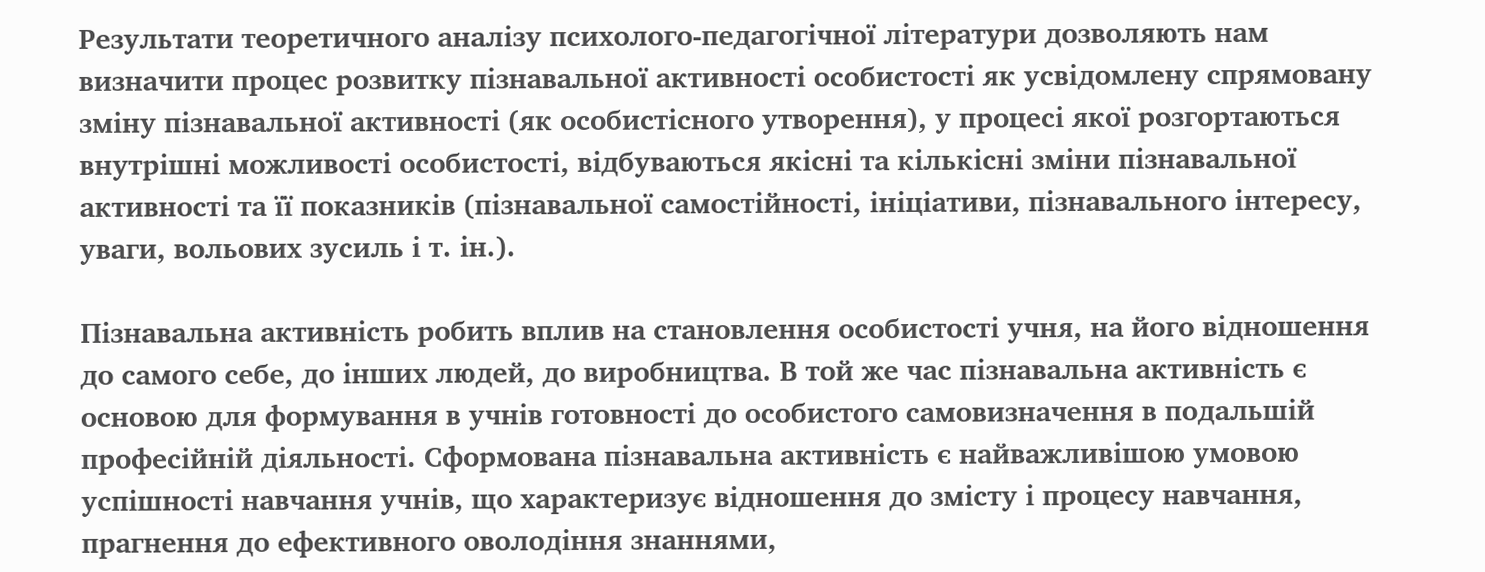Результати теоретичного аналізу психолого-педагогічної літератури дозволяють нам визначити процес розвитку пізнавальної активності особистості як усвідомлену спрямовану зміну пізнавальної активності (як особистісного утворення), у процесі якої розгортаються внутрішні можливості особистості, відбуваються якісні та кількісні зміни пізнавальної активності та її показників (пізнавальної самостійності, ініціативи, пізнавального інтересу, уваги, вольових зусиль і т. ін.).

Пізнавальна активність робить вплив на становлення особистості учня, на його відношення до самого себе, до інших людей, до виробництва. В той же час пізнавальна активність є основою для формування в учнів готовності до особистого самовизначення в подальшій професійній діяльності. Сформована пізнавальна активність є найважливішою умовою успішності навчання учнів, що характеризує відношення до змісту і процесу навчання, прагнення до ефективного оволодіння знаннями,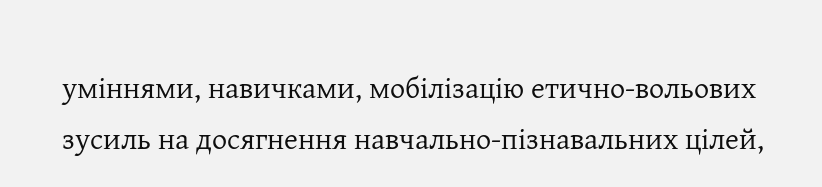уміннями, навичками, мобілізацію етично-вольових зусиль на досягнення навчально-пізнавальних цілей,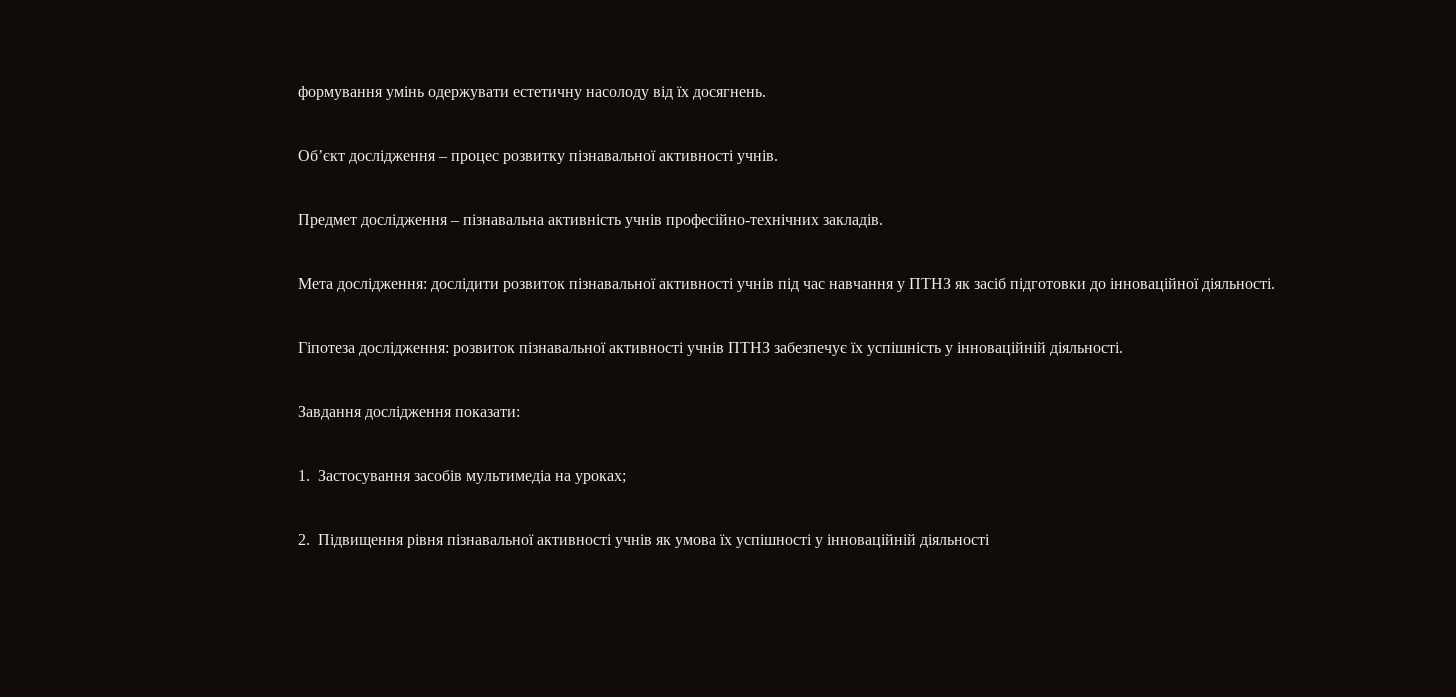формування умінь одержувати естетичну насолоду від їх досягнень.

Об’єкт дослідження – процес розвитку пізнавальної активності учнів.

Предмет дослідження – пізнавальна активність учнів професійно-технічних закладів.

Мета дослідження: дослідити розвиток пізнавальної активності учнів під час навчання у ПТНЗ як засіб підготовки до інноваційної діяльності.

Гіпотеза дослідження: розвиток пізнавальної активності учнів ПТНЗ забезпечує їх успішність у інноваційній діяльності.

Завдання дослідження показати:

1.  Застосування засобів мультимедіа на уроках;

2.  Підвищення рівня пізнавальної активності учнів як умова їх успішності у інноваційній діяльності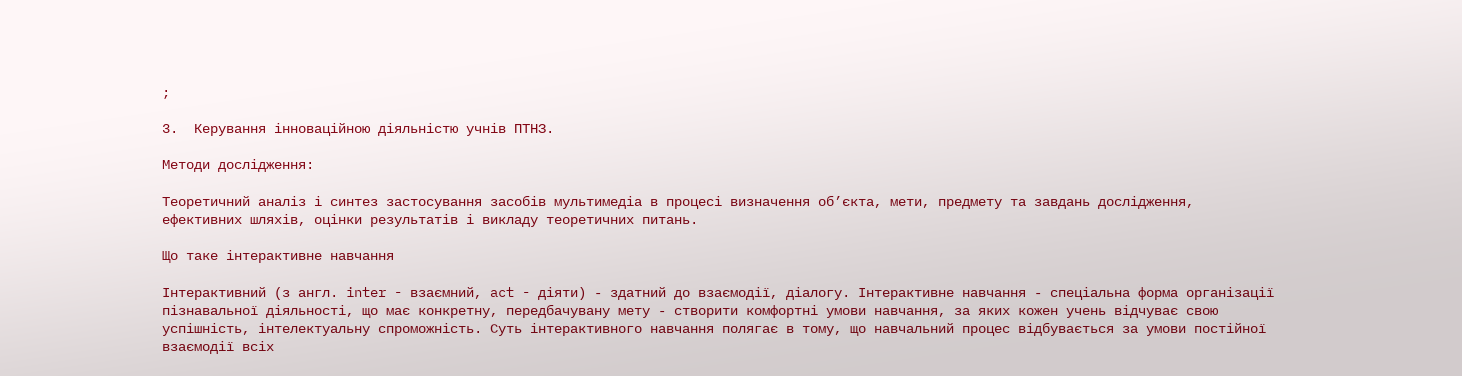;

3.  Керування інноваційною діяльністю учнів ПТНЗ.

Методи дослідження:

Теоретичний аналіз і синтез застосування засобів мультимедіа в процесі визначення об’єкта, мети, предмету та завдань дослідження, ефективних шляхів, оцінки результатів і викладу теоретичних питань.

Що таке інтерактивне навчання

Інтерактивний (з англ. inter - взаємний, act - діяти) - здатний до взаємодії, діалогу. Інтерактивне навчання - спеціальна форма організації пізнавальної діяльності, що має конкретну, передбачувану мету - створити комфортні умови навчання, за яких кожен учень відчуває свою успішність, інтелектуальну спроможність. Суть інтерактивного навчання полягає в тому, що навчальний процес відбувається за умови постійної взаємодії всіх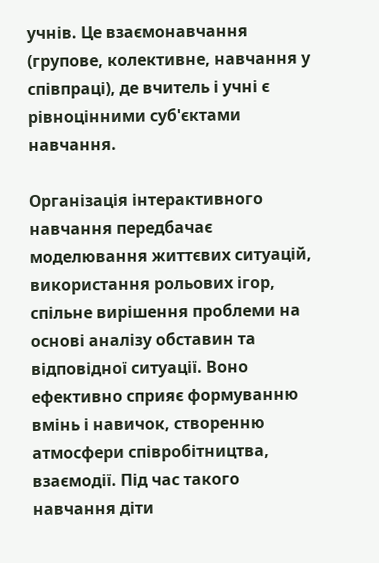учнів. Це взаємонавчання (групове, колективне, навчання у співпраці), де вчитель і учні є рівноцінними суб'єктами навчання.

Організація інтерактивного навчання передбачає моделювання життєвих ситуацій, використання рольових ігор, спільне вирішення проблеми на основі аналізу обставин та відповідної ситуації. Воно ефективно сприяє формуванню вмінь і навичок, створенню атмосфери співробітництва, взаємодії. Під час такого навчання діти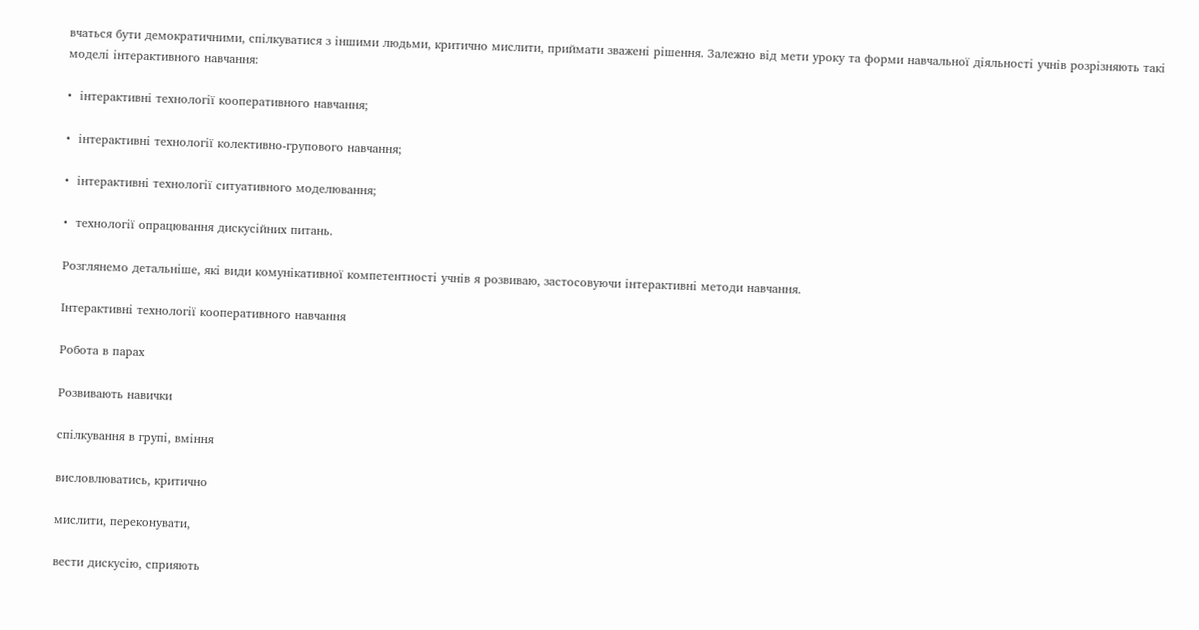вчаться бути демократичними, спілкуватися з іншими людьми, критично мислити, приймати зважені рішення. Залежно від мети уроку та форми навчальної діяльності учнів розрізняють такі моделі інтерактивного навчання:

•  інтерактивні технології кооперативного навчання;

•  інтерактивні технології колективно-групового навчання;

•  інтерактивні технології ситуативного моделювання;

•  технології опрацювання дискусійних питань.

Розглянемо детальніше, які види комунікативної компетентності учнів я розвиваю, застосовуючи інтерактивні методи навчання.

Інтерактивні технології кооперативного навчання

Робота в парах

Розвивають навички

спілкування в групі, вміння

висловлюватись, критично

мислити, переконувати,

вести дискусію, сприяють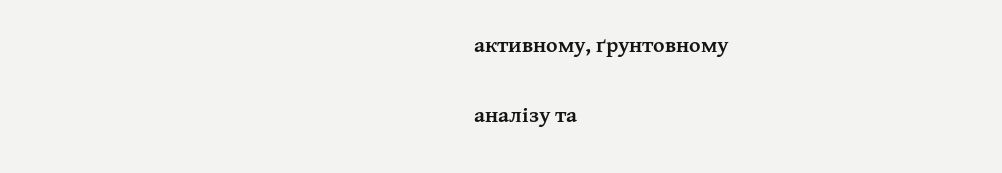активному, ґрунтовному

аналізу та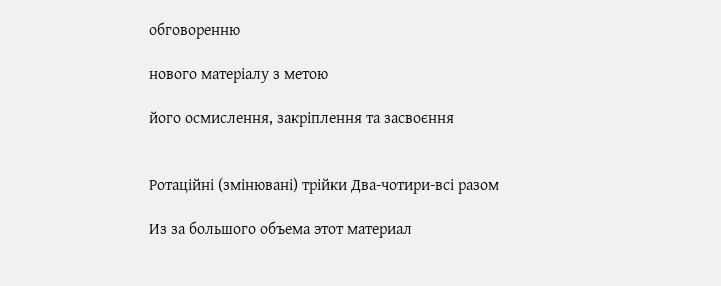обговоренню

нового матеріалу з метою

його осмислення, закріплення та засвоєння


Ротаційні (змінювані) трійки Два-чотири-всі разом

Из за большого объема этот материал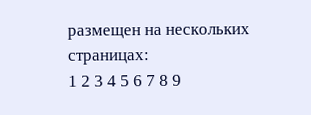размещен на нескольких страницах:
1 2 3 4 5 6 7 8 9